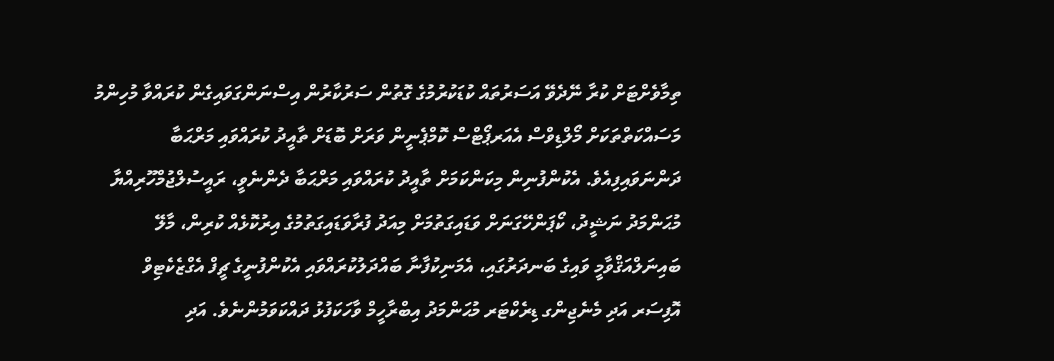ތިމާވެށްޓަށް ކުރާ ނޭދެވޭ އަސަރުތައް ކުޑަކުރުމުގެ ގޮތުން ސަރުކާރުން އިސްނަންގަވައިގެން ކުރައްވާ މުހިންމު މަސައްކަތްތަކަށް މޯލްޑިވްސް އެއަރޕޯޓްސް ކޮމްޕެނީން ވަރަށް ބޮޑަށް ތާއީދު ކުރައްވައި މަރްޙަބާ ދަންނަވައިފިއެވެ. އެކުންފުނިން މިކަންކަމަށް ތާއީދު ކުރައްވައި މަރްޙަބާ ދެންނެވީ، ރައީސުލްޖުމްހޫރިއްޔާ މުޙަންމަދު ނަޝީދު، ކޯޕަންހޭގަނަށް ވަޑައިގަތުމަށް މިއަދު ފުރާވަޑައިގަތުމުގެ އިރުކޮޅެއް ކުރިން، މާލޭ ބައިނަލްއަޤްވާމީ ވައިގެ ބަނދަރުގައި، އެމަނިކުފާނާ ބައްދަލުކުރައްވައި އެކުންފުނީގެ ޗީފް އެގްޒެކެޓިވް އޮފިސަރ އަދި މެނެޖިންގ ޑިރެކްޓަރ މުޙަންމަދު އިބްރާހީމް ވާހަކަފުޅު ދައްކަވަމުންނެވެ. އަދި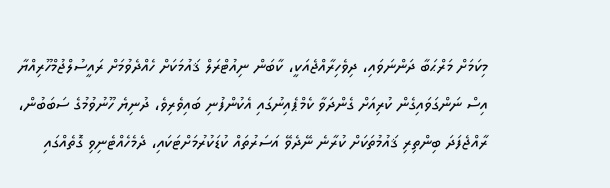މިކަމަށް މަރްޙަބާ ދަންނަވައި، ދިވެހިރާއްޖެއަކީ، ކާބަން ނިއުޓްރަލް ޤައުމަކަށް ހެއްދެވުމަށް ރައީސުލްޖުމްހޫރިއްޔާ އިސް ނަންގަވައިގެން ކުރިއަށް ގެންދަވާ ކެމްޕެއިނުގައި އެކުންފުނި ބައިވެރިވެ، ދުނިޔެ ހޫނުވުމުގެ ސަބަބުން، ރާއްޖެފަދަ ބިންތިރި ޤައުމުތަކަށް ކުރާނެ ނޭދެވޭ އަސަރުތައް ކުޑަކުރުމަށްޓަކައި، ދެމެހެއްޓެނިވި ގޮތެއްގައި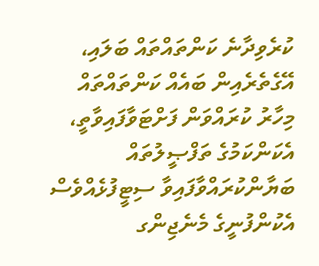ކުރެވިދާނެ ކަންތައްތައް ބަލައި، އޭގެތެރެއިން ބައެއް ކަންތައްތައް މިހާރު ކުރައްވަން ފަށްޓަވާފައިވާތީ، އެކަންކަމުގެ ތަފްޞީލުތައް ބަޔާންކުރައްވާފައިވާ ސިޓީފުޅެއްވެސް އެކުންފުނީގެ މެނެޖިންގ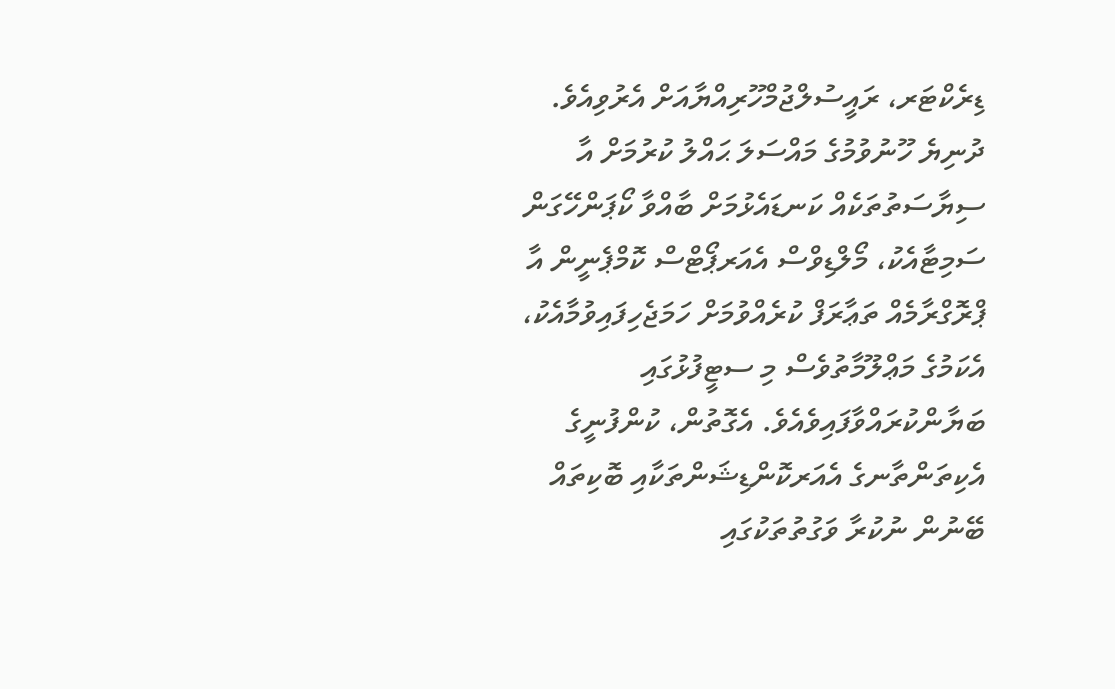ޑިރެކްޓަރ، ރައީސުލްޖުމްހޫރިއްޔާއަށް އެރުވިއެވެ.
ދުނިޔެ ހޫނުވުމުގެ މައްސަލަ ޙައްލު ކުރުމަށް އާ ސިޔާސަތުތަކެއް ކަނޑައެޅުމަށް ބާއްވާ ކޯޕަންހޭގަން ސަމިޓާއެކު، މޯލްޑިވްސް އެއަރޕޯޓްސް ކޮމްޕެނީން އާ ޕްރޮގްރާމެއް ތަޢާރަފް ކުރެއްވުމަށް ހަމަޖެހިފައިވުމާއެކު، އެކަމުގެ މަޢްލޫމާތުވެސް މި ސޓީފުޅުގައި ބަޔާންކުރައްވާފައިވެއެވެ. އެގޮތުން، ކުންފުނީގެ އެކިތަންތާނގެ އެއަރކޮންޑިޝަންތަކާއި ބޮކިތައް ބޭނުން ނުކުރާ ވަގުތުތަކުގައި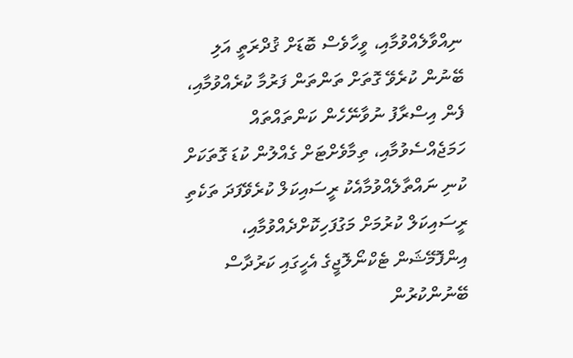ނިއްވާލެއްވުމާއި، ވީހާވެސް ބޮޑަށް ޤުދްރަތީ އަލި ބޭނުން ކުރެވޭ ގޮތަށް ތަންތަން ފަރުމާ ކުރެއްވުމާއި، ފެން އިސްރާފު ނުވާނޭހެން ކަންތައްތައް ހަމަޖެއްސެވުމާއި، ތިމާވެށްޓަށް ގެއްލުން ކުޑަ ގޮތަކަށް ކުނި ނައްތާލެއްވުމާއެކު ރީސައިކަލް ކުރެވޭފަދަ ތަކެތި ރީސައިކަލް ކުރުމަށް މަގުފަހިކޮށްދެއްވުމާއި، އިންފޮމޭޝަން ޓެކްނޯލޮޖީގެ އެހީގައި ކަރުދާސް ބޭނުންކުރުން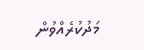މަދުކުރެއްވުން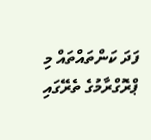ފަދަ ކަންތައްތައް މި ޕްރޮގްރާމުގެ ތެރޭގައި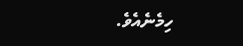ހިމެނެއެވެ.